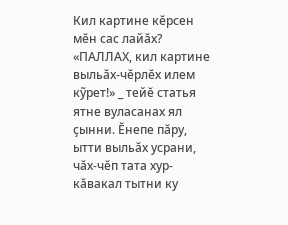Кил картине кĕрсен мĕн сас лайăх?
«ПАЛЛАХ, кил картине выльăх-чĕрлĕх илем кỹрет!» _ тейĕ статья ятне вуласанах ял çынни. Ĕнепе пăру, ытти выльăх усрани, чăх-чĕп тата хур-кăвакал тытни ку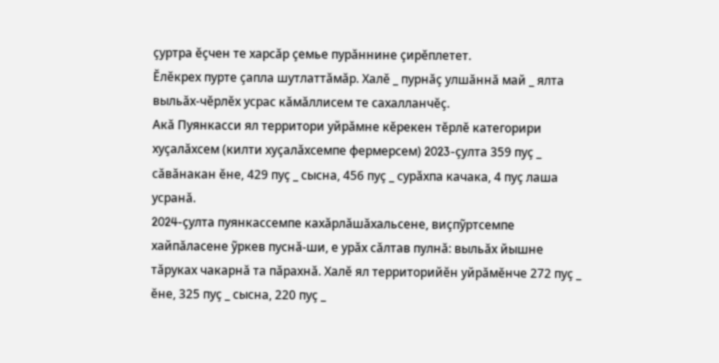çуртра ĕçчен те харсăр çемье пурăннине çирĕплетет.
Ĕлĕкрех пурте çапла шутлаттăмăр. Халĕ _ пурнăç улшăннă май _ ялта выльăх-чĕрлĕх усрас кăмăллисем те сахалланчĕç.
Акă Пуянкасси ял территори уйрăмне кĕрекен тĕрлĕ категорири хуçалăхсем (килти хуçалăхсемпе фермерсем) 2023-çулта 359 пуç _ сăвăнакан ĕне, 429 пуç _ сысна, 456 пуç _ сурăхпа качака, 4 пуç лаша усранă.
2024-çулта пуянкассемпе кахăрлăшăхальсене, виçпỹртсемпе хайпăласене ỹркев пуснă-ши, е урăх сăлтав пулнă: выльăх йышне тăруках чакарнă та пăрахнă. Халĕ ял территорийĕн уйрăмĕнче 272 пуç _ ĕне, 325 пуç _ сысна, 220 пуç _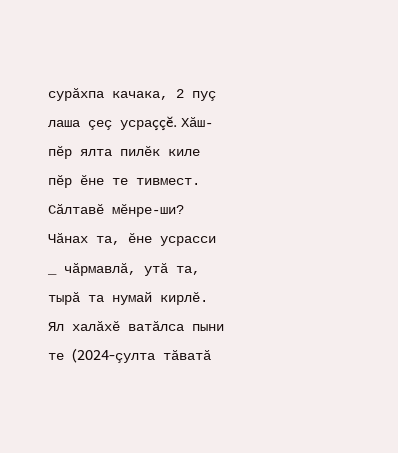сурăхпа качака, 2 пуç лаша çеç усраççĕ. Хăш-пĕр ялта пилĕк киле пĕр ĕне те тивмест.
Сăлтавĕ мĕнре-ши? Чăнах та, ĕне усрасси _ чăрмавлă, утă та, тырă та нумай кирлĕ. Ял халăхĕ ватăлса пыни те (2024-çулта тăватă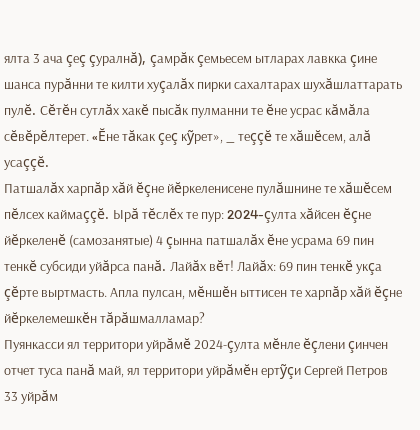ялта 3 ача çеç çуралнă), çамрăк çемьесем ытларах лавкка çине шанса пурăнни те килти хуçалăх пирки сахалтарах шухăшлаттарать пулĕ. Сĕтĕн сутлăх хакĕ пысăк пулманни те ĕне усрас кăмăла сĕвĕрĕлтерет. «Ĕне тăкак çеç кỹрет», _ теççĕ те хăшĕсем, алă усаççĕ.
Патшалăх харпăр хăй ĕçне йĕркеленисене пулăшнине те хăшĕсем пĕлсех каймаççĕ. Ырă тĕслĕх те пур: 2024-çулта хăйсен ĕçне йĕркеленĕ (самозанятые) 4 çынна патшалăх ĕне усрама 69 пин тенкĕ субсиди уйăрса панă. Лайăх вĕт! Лайăх: 69 пин тенкĕ укçа çĕрте выртмасть. Апла пулсан, мĕншĕн ыттисен те харпăр хăй ĕçне йĕркелемешкĕн тăрăшмалламар?
Пуянкасси ял территори уйрăмĕ 2024-çулта мĕнле ĕçлени çинчен отчет туса панă май, ял территори уйрăмĕн ертỹçи Сергей Петров 33 уйрăм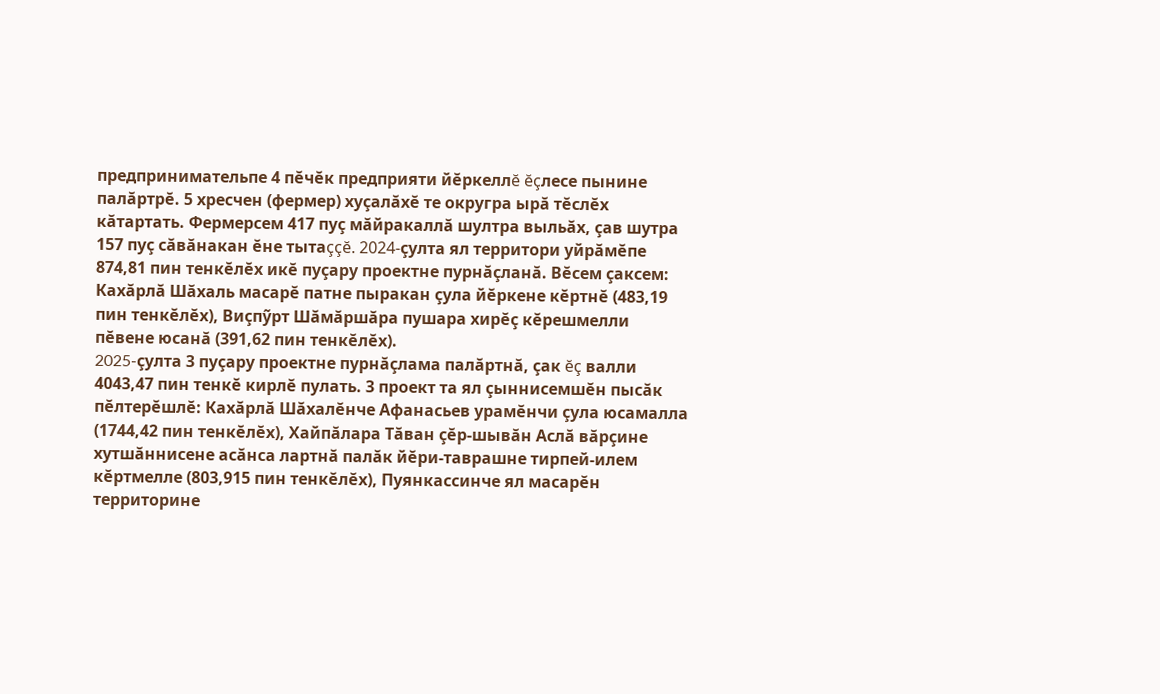предпринимательпе 4 пĕчĕк предприяти йĕркеллĕ ĕçлесе пынине палăртрĕ. 5 хресчен (фермер) хуçалăхĕ те округра ырă тĕслĕх кăтартать. Фермерсем 417 пуç мăйракаллă шултра выльăх, çав шутра 157 пуç сăвăнакан ĕне тытаççĕ. 2024-çулта ял территори уйрăмĕпе 874,81 пин тенкĕлĕх икĕ пуçару проектне пурнăçланă. Вĕсем çаксем: Кахăрлă Шăхаль масарĕ патне пыракан çула йĕркене кĕртнĕ (483,19 пин тенкĕлĕх), Виçпỹрт Шăмăршăра пушара хирĕç кĕрешмелли пĕвене юсанă (391,62 пин тенкĕлĕх).
2025-çулта 3 пуçару проектне пурнăçлама палăртнă, çак ĕç валли 4043,47 пин тенкĕ кирлĕ пулать. 3 проект та ял çыннисемшĕн пысăк пĕлтерĕшлĕ: Кахăрлă Шăхалĕнче Афанасьев урамĕнчи çула юсамалла (1744,42 пин тенкĕлĕх), Хайпăлара Тăван çĕр-шывăн Аслă вăрçине хутшăннисене асăнса лартнă палăк йĕри-таврашне тирпей-илем кĕртмелле (803,915 пин тенкĕлĕх), Пуянкассинче ял масарĕн территорине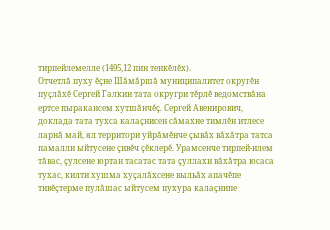тирпейлемелле (1495,12 пин тенкĕлĕх).
Отчетлă пуху ĕçне Шăмăршă муниципалитет округĕн пуçлăхĕ Сергей Галкин тата округри тĕрлĕ ведомствăна ертсе пыракансем хутшăнчĕç. Сергей Авенирович, доклада тата тухса калаçнисен сăмахне тимлĕн итлесе ларнă май, ял территори уйрăмĕнче çывăх вăхăтра татса памалли ыйтусене çивĕч çĕклерĕ. Урамсенче тирпей-илем тăвас, çулсене юртан тасатас тата çуллахи вăхăтра юсаса тухас, килти хушма хуçалăхсене выльăх апачĕпе тивĕçтерме пулăшас ыйтусем пухура калаçнипе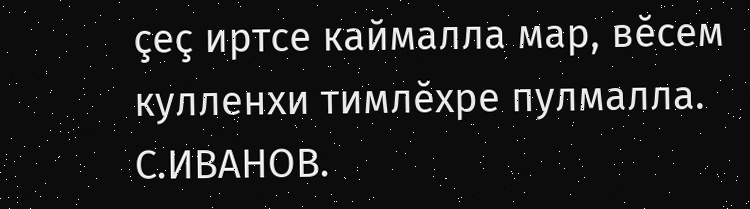çеç иртсе каймалла мар, вĕсем кулленхи тимлĕхре пулмалла. С.ИВАНОВ.